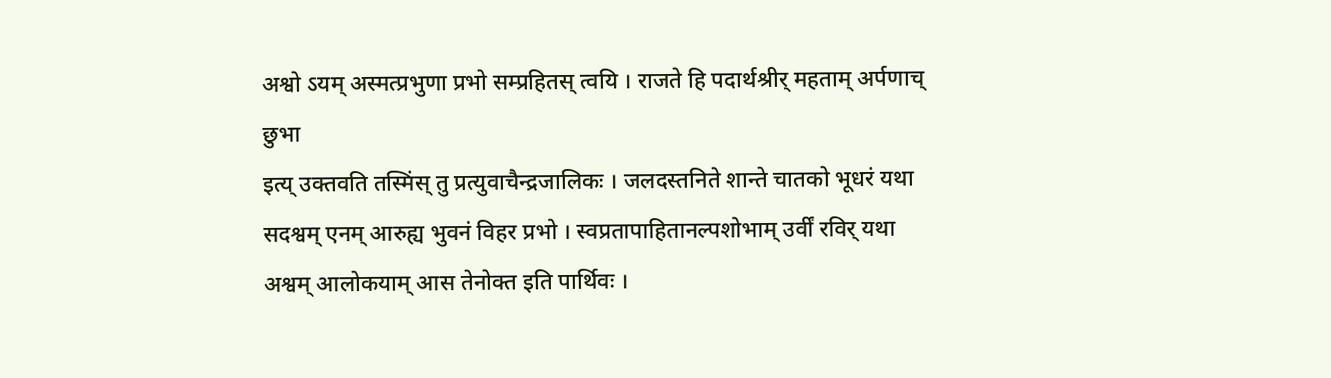अश्वो ऽयम् अस्मत्प्रभुणा प्रभो सम्प्रहितस् त्वयि । राजते हि पदार्थश्रीर् महताम् अर्पणाच् छुभा
इत्य् उक्तवति तस्मिंस् तु प्रत्युवाचैन्द्रजालिकः । जलदस्तनिते शान्ते चातको भूधरं यथा
सदश्वम् एनम् आरुह्य भुवनं विहर प्रभो । स्वप्रतापाहितानल्पशोभाम् उर्वीं रविर् यथा
अश्वम् आलोकयाम् आस तेनोक्त इति पार्थिवः ।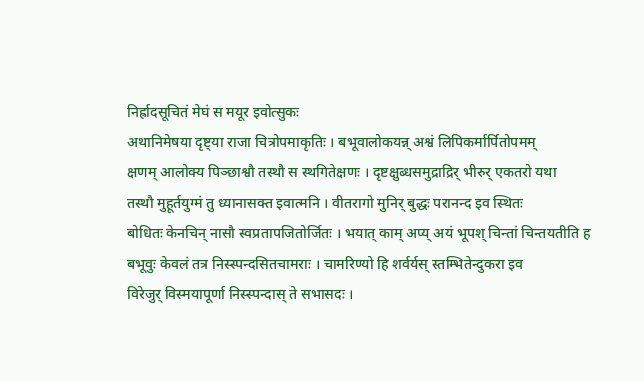निर्ह्रादसूचितं मेघं स मयूर इवोत्सुकः
अथानिमेषया दृष्ट्या राजा चित्रोपमाकृतिः । बभूवालोकयन्न् अश्वं लिपिकर्मार्पितोपमम्
क्षणम् आलोक्य पिञ्छाश्वौ तस्थौ स स्थगितेक्षणः । दृष्टक्षुब्धसमुद्राद्रिर् भीरुर् एकतरो यथा
तस्थौ मुहूर्तयुग्मं तु ध्यानासक्त इवात्मनि । वीतरागो मुनिर् बुद्धः परानन्द इव स्थितः
बोधितः केनचिन् नासौ स्वप्रतापजितोर्जितः । भयात् काम् अप्य् अयं भूपश् चिन्तां चिन्तयतीति ह
बभूवुः केवलं तत्र निस्स्पन्दसितचामराः । चामरिण्यो हि शर्वर्यस् स्तम्भितेन्दुकरा इव
विरेजुर् विस्मयापूर्णा निस्स्पन्दास् ते सभासदः ।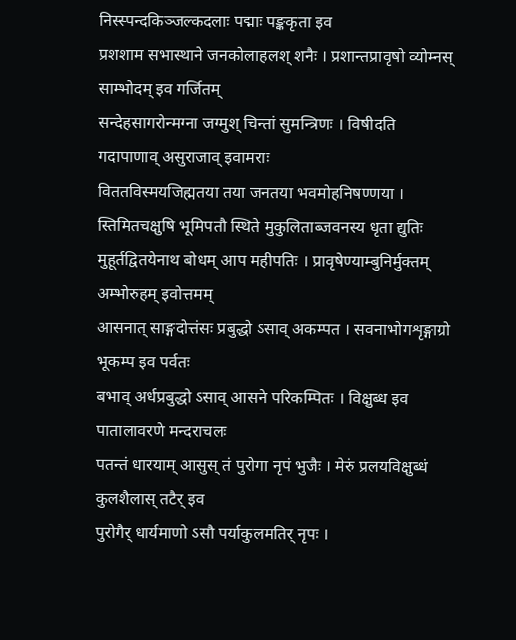निस्स्पन्दकिञ्जल्कदलाः पद्माः पङ्ककृता इव
प्रशशाम सभास्थाने जनकोलाहलश् शनैः । प्रशान्तप्रावृषो व्योम्नस् साम्भोदम् इव गर्जितम्
सन्देहसागरोन्मग्ना जग्मुश् चिन्तां सुमन्त्रिणः । विषीदति गदापाणाव् असुराजाव् इवामराः
विततविस्मयजिह्मतया तया जनतया भवमोहनिषण्णया । स्तिमितचक्षुषि भूमिपतौ स्थिते मुकुलिताब्जवनस्य धृता द्युतिः
मुहूर्तद्वितयेनाथ बोधम् आप महीपतिः । प्रावृषेण्याम्बुनिर्मुक्तम् अम्भोरुहम् इवोत्तमम्
आसनात् साङ्गदोत्तंसः प्रबुद्धो ऽसाव् अकम्पत । सवनाभोगशृङ्गाग्रो भूकम्प इव पर्वतः
बभाव् अर्धप्रबुद्धो ऽसाव् आसने परिकम्पितः । विक्षुब्ध इव पातालावरणे मन्दराचलः
पतन्तं धारयाम् आसुस् तं पुरोगा नृपं भुजैः । मेरुं प्रलयविक्षुब्धं कुलशैलास् तटैर् इव
पुरोगैर् धार्यमाणो ऽसौ पर्याकुलमतिर् नृपः ।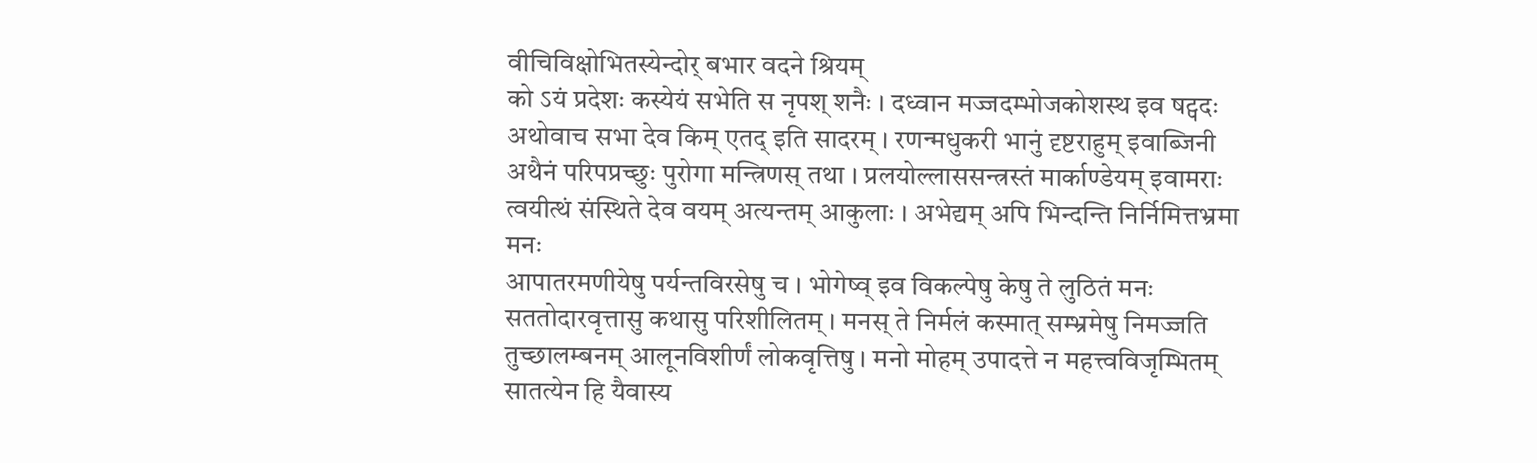वीचिविक्षोभितस्येन्दोर् बभार वदने श्रियम्
को ऽयं प्रदेशः कस्येयं सभेति स नृपश् शनैः । दध्वान मज्जदम्भोजकोशस्थ इव षट्पदः
अथोवाच सभा देव किम् एतद् इति सादरम् । रणन्मधुकरी भानुं दृष्टराहुम् इवाब्जिनी
अथैनं परिपप्रच्छुः पुरोगा मन्त्रिणस् तथा । प्रलयोल्लाससन्त्रस्तं मार्काण्डेयम् इवामराः
त्वयीत्थं संस्थिते देव वयम् अत्यन्तम् आकुलाः । अभेद्यम् अपि भिन्दन्ति निर्निमित्तभ्रमा मनः
आपातरमणीयेषु पर्यन्तविरसेषु च । भोगेष्व् इव विकल्पेषु केषु ते लुठितं मनः
सततोदारवृत्तासु कथासु परिशीलितम् । मनस् ते निर्मलं कस्मात् सम्भ्रमेषु निमज्जति
तुच्छालम्बनम् आलूनविशीर्णं लोकवृत्तिषु । मनो मोहम् उपादत्ते न महत्त्वविजृम्भितम्
सातत्येन हि यैवास्य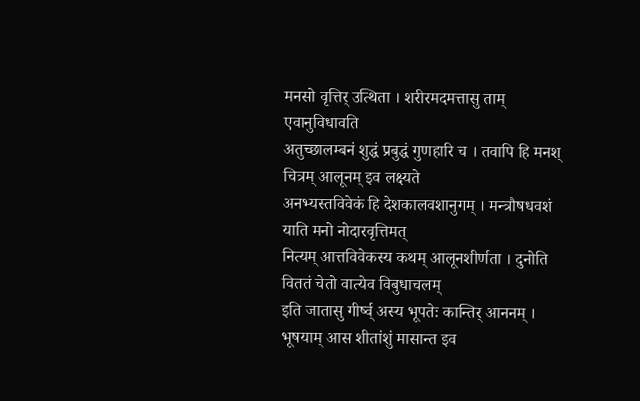मनसो वृत्तिर् उत्थिता । शरीरमदमत्तासु ताम् एवानुविधावति
अतुच्छालम्बनं शुद्धं प्रबुद्धं गुणहारि च । तवापि हि मनश् चित्रम् आलूनम् इव लक्ष्यते
अनभ्यस्तविवेकं हि देशकालवशानुगम् । मन्त्रौषधवशं याति मनो नोदारवृत्तिमत्
नित्यम् आत्तविवेकस्य कथम् आलूनशीर्णता । दुनोति विततं चेतो वात्येव विबुधाचलम्
इति जातासु गीर्ष्व् अस्य भूपतेः कान्तिर् आननम् । भूषयाम् आस शीतांशुं मासान्त इव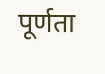पूर्णता